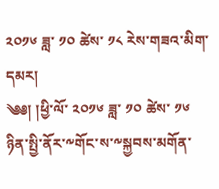༢༠༡༦ ཟླ་ ༡༠ ཚེས་ ༡༨ རེས་གཟའ་མིག་དམར།
༄༅། །ཕྱི་ལོ་ ༢༠༡༦ ཟླ་ ༡༠ ཚེས་ ༡༦ ཉིན་སྤྱི་ནོར་༸གོང་ས་༸སྐྱབས་མགོན་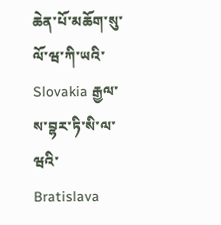ཆེན་པོ་མཆོག་སུ་ལོ་ཝ་ཀི་ཡའི་ Slovakia རྒྱལ་ས་བྷར་ཏི་སི་ལ་ཝའི་ Bratislava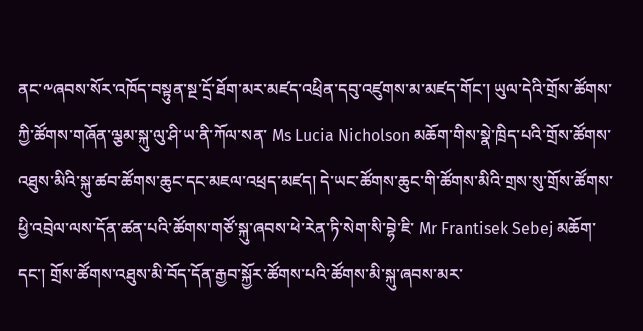ནང་༸ཞབས་སོར་འཁོད་བསྟུན་སྔ་དྲོ་ཐོག་མར་མཛད་འཕྲིན་དབུ་འཛུགས་མ་མཛད་གོང་། ཡུལ་དེའི་གྲོས་ཚོགས་ཀྱི་ཚོགས་གཞོན་ལྕམ་སྐུ་ལུ་ཤི་ཡ་ནི་ཀོལ་སན་ Ms Lucia Nicholson མཆོག་གིས་སྣེ་ཁྲིད་པའི་གྲོས་ཚོགས་འཐུས་མིའི་སྐུ་ཚབ་ཚོགས་ཆུང་དང་མཇལ་འཕྲད་མཛད། དེ་ཡང་ཚོགས་ཆུང་གི་ཚོགས་མིའི་གྲས་སུ་གྲོས་ཚོགས་ཕྱི་འབྲེལ་ལས་དོན་ཚན་པའི་ཚོགས་གཙོ་སྐུ་ཞབས་ཕེ་རེན་ཏི་སེག་སི་བྷེ་ཇི་ Mr Frantisek Sebej མཆོག་དང་། གྲོས་ཚོགས་འཐུས་མི་བོད་དོན་རྒྱབ་སྐྱོར་ཚོགས་པའི་ཚོགས་མི་སྐུ་ཞབས་མར་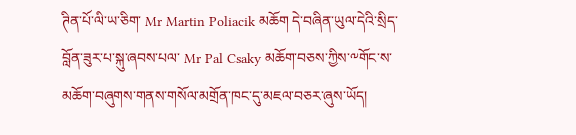ཊིན་པོ་ལི་ཡ་ཅིག་ Mr Martin Poliacik མཆོག དེ་བཞིན་ཡུལ་དེའི་སྲིད་བློན་ཟུར་པ་སྐུ་ཞབས་པལ་ Mr Pal Csaky མཆོག་བཅས་ཀྱིས་༸གོང་ས་མཆོག་བཞུགས་གནས་གསོལ་མགྲོན་ཁང་དུ་མཇལ་བཅར་ཞུས་ཡོད།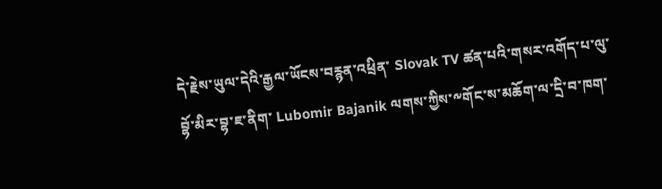དེ་རྗེས་ཡུལ་དེའི་རྒྱལ་ཡོངས་བརྙན་འཕྲིན་ Slovak TV ཚན་པའི་གསར་འགོད་པ་ལུ་བྷོ་མིར་བྷ་ཇ་ནིག་ Lubomir Bajanik ལགས་ཀྱིས་༸གོང་ས་མཆོག་ལ་དྲི་བ་ཁག་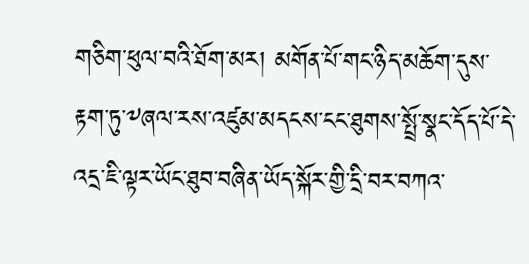གཅིག་ཕུལ་བའི་ཐོག་མར། མགོན་པོ་གང་ཉིད་མཆོག་དུས་རྟག་ཏུ་༸ཞལ་རས་འཛུམ་མདངས་ངང་ཐུགས་སྤྲོ་སྣང་དོད་པོ་དེ་འདྲ་ཇི་ལྟར་ཡོང་ཐུབ་བཞིན་ཡོད་སྐོར་གྱི་དྲི་བར་བཀའ་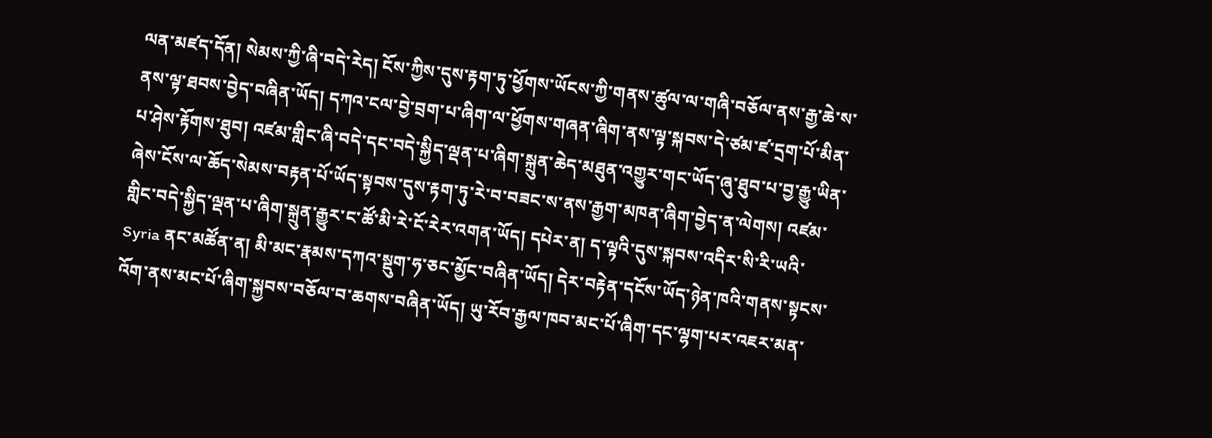ལན་མཛད་དོན། སེམས་ཀྱི་ཞི་བདེ་རེད། ངོས་ཀྱིས་དུས་རྟག་ཏུ་ཕྱོགས་ཡོངས་ཀྱི་གནས་ཚུལ་ལ་གཞི་བཅོལ་ནས་རྒྱ་ཆེ་ས་ནས་ལྟ་ཐབས་བྱེད་བཞིན་ཡོད། དཀའ་ངལ་བྱེ་བྲག་པ་ཞིག་ལ་ཕྱོགས་གཞན་ཞིག་ནས་ལྟ་སྐབས་དེ་ཙམ་ཛ་དྲག་པོ་མིན་པ་ཤེས་རྟོགས་ཐུབ། འཛམ་གླིང་ཞི་བདེ་དང་བདེ་སྐྱིད་ལྡན་པ་ཞིག་སྐྲུན་ཆེད་མཐུན་འགྱུར་གང་ཡོད་ཞུ་ཐུབ་པ་བྱ་རྒྱུ་ཡིན་ཞེས་ངོས་ལ་ཆོད་སེམས་བརྟན་པོ་ཡོད་སྟབས་དུས་རྟག་ཏུ་རེ་བ་བཟང་ས་ནས་རྒྱག་མཁན་ཞིག་བྱེད་ན་ལེགས། འཛམ་གླིང་བདེ་སྐྱིད་ལྡན་པ་ཞིག་སྐྲུན་རྒྱུར་ང་ཚོ་མི་རེ་ངོ་རེར་འགན་ཡོད། དཔེར་ན། ད་ལྟའི་དུས་སྐབས་འདིར་སི་རི་ཡའི་ Syria ནང་མཚོན་ན། མི་མང་རྣམས་དཀའ་སྡུག་ཧ་ཅང་མྱོང་བཞིན་ཡོད། དེར་བརྟེན་དངོས་ཡོད་ཉེན་ཁའི་གནས་སྟངས་འོག་ནས་མང་པོ་ཞིག་སྐྱབས་བཅོལ་བ་ཆགས་བཞིན་ཡོད། ཡུ་རོབ་རྒྱལ་ཁབ་མང་པོ་ཞིག་དང་ལྷག་པར་འཇར་མན་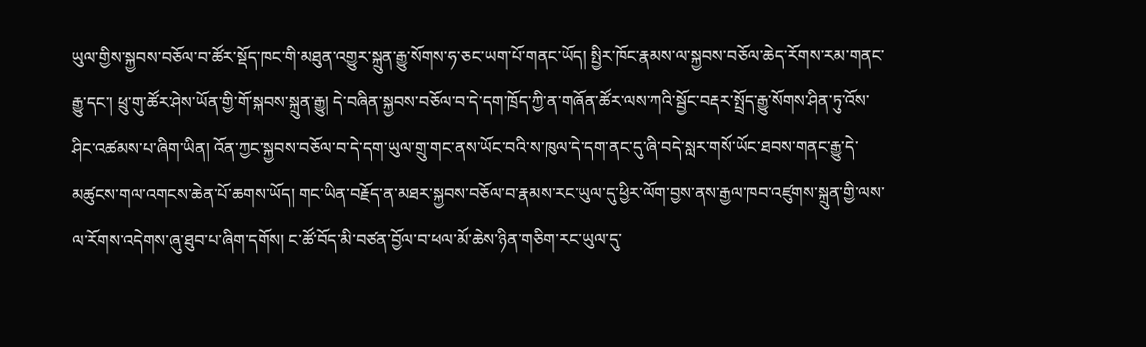ཡུལ་གྱིས་སྐྱབས་བཅོལ་བ་ཚོར་སྡོད་ཁང་གི་མཐུན་འགྱུར་སྐྲུན་རྒྱུ་སོགས་ཧ་ཅང་ཡག་པོ་གནང་ཡོད། སྤྱིར་ཁོང་རྣམས་ལ་སྐྱབས་བཅོལ་ཆེད་རོགས་རམ་གནང་རྒྱུ་དང་། ཕྲུ་གུ་ཚོར་ཤེས་ཡོན་གྱི་གོ་སྐབས་སྐྲུན་རྒྱུ། དེ་བཞིན་སྐྱབས་བཅོལ་བ་དེ་དག་ཁྲོད་ཀྱི་ན་གཞོན་ཚོར་ལས་ཀའི་སྦྱོང་བརྡར་སྤྲོད་རྒྱུ་སོགས་ཤིན་ཏུ་འོས་ཤིང་འཚམས་པ་ཞིག་ཡིན། འོན་ཀྱང་སྐྱབས་བཅོལ་བ་དེ་དག་ཡུལ་གྲུ་གང་ནས་ཡོང་བའི་ས་ཁུལ་དེ་དག་ནང་དུ་ཞི་བདེ་སླར་གསོ་ཡོང་ཐབས་གནང་རྒྱུ་དེ་མཚུངས་གལ་འགངས་ཆེན་པོ་ཆགས་ཡོད། གང་ཡིན་བརྗོད་ན་མཐར་སྐྱབས་བཅོལ་བ་རྣམས་རང་ཡུལ་དུ་ཕྱིར་ལོག་བྱས་ནས་རྒྱལ་ཁབ་འཛུགས་སྐྲུན་གྱི་ལས་ལ་རོགས་འདེགས་ཞུ་ཐུབ་པ་ཞིག་དགོས། ང་ཚོ་བོད་མི་བཙན་བྱོལ་བ་ཕལ་མོ་ཆེས་ཉིན་གཅིག་རང་ཡུལ་དུ་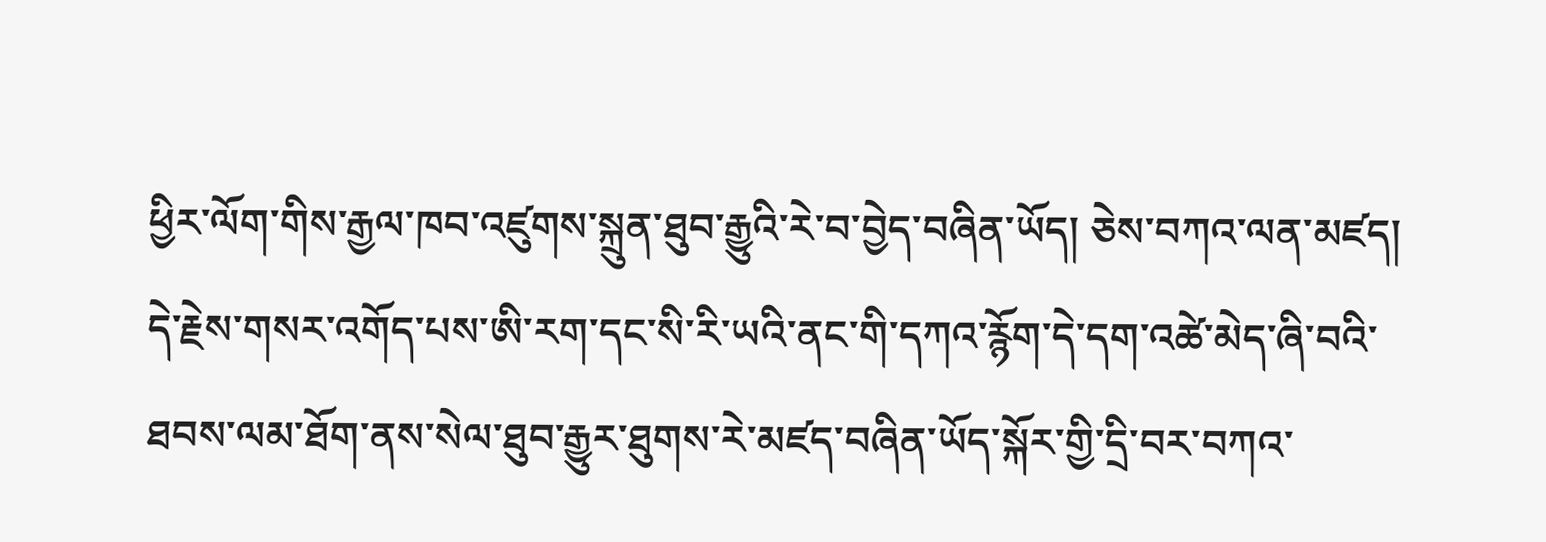ཕྱིར་ལོག་གིས་རྒྱལ་ཁབ་འཛུགས་སྐྲུན་ཐུབ་རྒྱུའི་རེ་བ་བྱེད་བཞིན་ཡོད། ཅེས་བཀའ་ལན་མཛད།
དེ་རྗེས་གསར་འགོད་པས་ཨི་རག་དང་སི་རི་ཡའི་ནང་གི་དཀའ་རྙོག་དེ་དག་འཚེ་མེད་ཞི་བའི་ཐབས་ལམ་ཐོག་ནས་སེལ་ཐུབ་རྒྱུར་ཐུགས་རེ་མཛད་བཞིན་ཡོད་སྐོར་གྱི་དྲི་བར་བཀའ་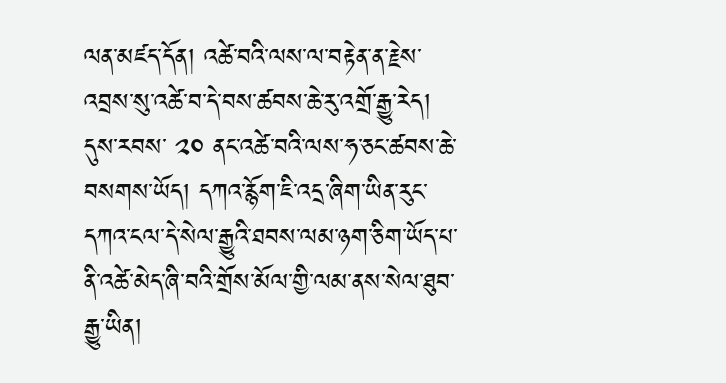ལན་མཛད་དོན། འཚེ་བའི་ལས་ལ་བརྟེན་ན་རྗེས་འབྲས་སུ་འཚེ་བ་དེ་བས་ཚབས་ཆེ་རུ་འགྲོ་རྒྱུ་རེད། དུས་རབས་ ༢༠ ནང་འཚེ་བའི་ལས་ཧ་ཅང་ཚབས་ཆེ་བསགས་ཡོད། དཀའ་རྙོག་ཇི་འདྲ་ཞིག་ཡིན་རུང་དཀའ་ངལ་དེ་སེལ་རྒྱུའི་ཐབས་ལམ་ཉག་ཅིག་ཡོད་པ་ནི་འཚེ་མེད་ཞི་བའི་གྲོས་མོལ་གྱི་ལམ་ནས་སེལ་ཐུབ་རྒྱུ་ཡིན།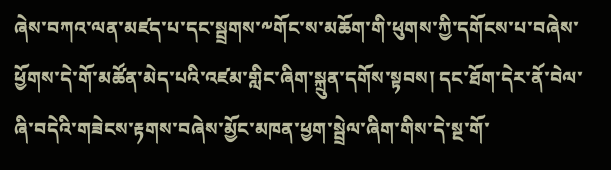ཞེས་བཀའ་ལན་མཛད་པ་དང་སྦྲགས་༸གོང་ས་མཆོག་གི་ཕུགས་ཀྱི་དགོངས་པ་བཞེས་ཕྱོགས་དེ་གོ་མཚོན་མེད་པའི་འཛམ་གླིང་ཞིག་སྐྲུན་དགོས་སྟབས། དང་ཐོག་དེར་ནོ་བེལ་ཞི་བདེའི་གཟེངས་རྟགས་བཞེས་མྱོང་མཁན་ཕྱག་སྦྲེལ་ཞིག་གིས་དེ་སྔ་གོ་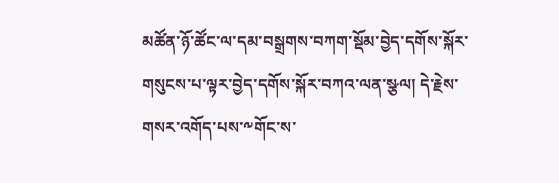མཚོན་ཉོ་ཚོང་ལ་དམ་བསྒྲགས་བཀག་སྡོམ་བྱེད་དགོས་སྐོར་གསུངས་པ་ལྟར་བྱེད་དགོས་སྐོར་བཀའ་ལན་སྩལ། དེ་རྗེས་གསར་འགོད་པས་༸གོང་ས་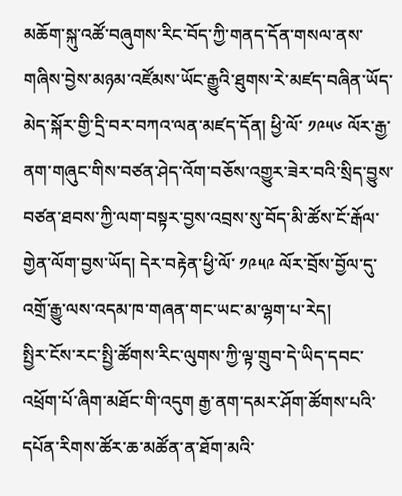མཆོག་སྐུ་འཚོ་བཞུགས་རིང་བོད་ཀྱི་གནད་དོན་གསལ་ནས་གཞིས་བྱེས་མཉམ་འཛོམས་ཡོང་རྒྱུའི་ཐུགས་རེ་མཛད་བཞིན་ཡོད་མེད་སྐོར་གྱི་དྲི་བར་བཀའ་ལན་མཛད་དོན། ཕྱི་ལོ་ ༡༩༥༦ ལོར་རྒྱ་ནག་གཞུང་གིས་བཙན་ཤེད་འོག་བཅོས་འགྱུར་ཟེར་བའི་སྲིད་བྱུས་བཙན་ཐབས་ཀྱི་ལག་བསྟར་བྱས་འབྲས་སུ་བོད་མི་ཚོས་ངོ་རྒོལ་གྱེན་ལོག་བྱས་ཡོད། དེར་བརྟེན་ཕྱི་ལོ་ ༡༩༥༩ ལོར་བྲོས་བྱོལ་དུ་འགྲོ་རྒྱུ་ལས་འདམ་ཁ་གཞན་གང་ཡང་མ་ལྷག་པ་རེད།
སྤྱིར་ངོས་རང་སྤྱི་ཚོགས་རིང་ལུགས་ཀྱི་ལྟ་གྲུབ་དེ་ཡིད་དབང་འཕྲོག་པོ་ཞིག་མཐོང་གི་འདུག རྒྱ་ནག་དམར་ཤོག་ཚོགས་པའི་དཔོན་རིགས་ཚོར་ཆ་མཚོན་ན་ཐོག་མའི་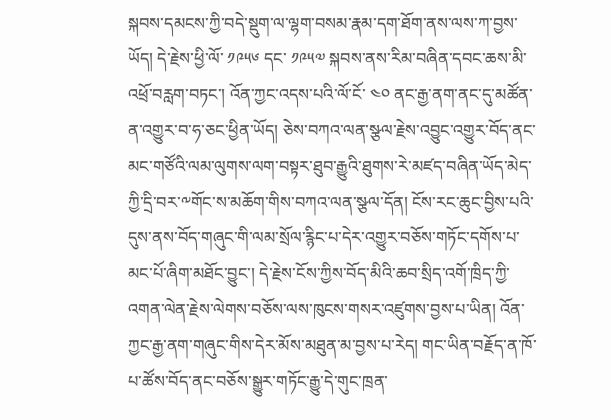སྐབས་དམངས་ཀྱི་བདེ་སྡུག་ལ་ལྷག་བསམ་རྣམ་དག་ཐོག་ནས་ལས་ཀ་བྱས་ཡོད། དེ་རྗེས་ཕྱི་ལོ་ ༡༩༥༦ དང་ ༡༩༥༧ སྐབས་ནས་རིམ་བཞིན་དབང་ཆས་མི་འཕྲོ་བརླག་བཏང་། འོན་ཀྱང་འདས་པའི་ལོ་ངོ་ ༤༠ ནང་རྒྱ་ནག་ནང་དུ་མཚོན་ན་འགྱུར་བ་ཧ་ཅང་ཕྱིན་ཡོད། ཅེས་བཀའ་ལན་སྩལ་རྗེས་འབྱུང་འགྱུར་བོད་ནང་མང་གཙོའི་ལམ་ལུགས་ལག་བསྟར་ཐུབ་རྒྱུའི་ཐུགས་རེ་མཛད་བཞིན་ཡོད་མེད་ཀྱི་དྲི་བར་༸གོང་ས་མཆོག་གིས་བཀའ་ལན་སྩལ་དོན། ངོས་རང་ཆུང་བྱིས་པའི་དུས་ནས་བོད་གཞུང་གི་ལམ་སྲོལ་རྙིང་པ་དེར་འགྱུར་བཅོས་གཏོང་དགོས་པ་མང་པོ་ཞིག་མཐོང་བྱུང་། དེ་རྗེས་ངོས་ཀྱིས་བོད་མིའི་ཆབ་སྲིད་འགོ་ཁྲིད་ཀྱི་འགན་ལེན་རྗེས་ལེགས་བཅོས་ལས་ཁུངས་གསར་འཛུགས་བྱས་པ་ཡིན། འོན་ཀྱང་རྒྱ་ནག་གཞུང་གིས་དེར་མོས་མཐུན་མ་བྱས་པ་རེད། གང་ཡིན་བརྗོད་ན་ཁོ་པ་ཚོས་བོད་ནང་བཅོས་སྒྱུར་གཏོང་རྒྱུ་དེ་གུང་ཁྲན་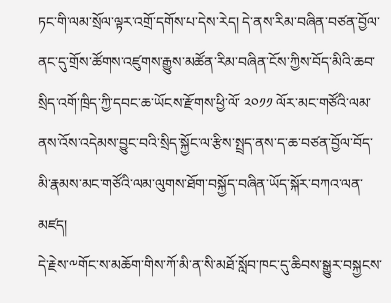ཏང་གི་ལམ་སྲོལ་ལྟར་འགྲོ་དགོས་པ་དེས་རེད། དེ་ནས་རིམ་བཞིན་བཙན་བྱོལ་ནང་དུ་གྲོས་ཚོགས་འཛུགས་རྒྱུས་མཚོན་རིམ་བཞིན་ངོས་ཀྱིས་བོད་མིའི་ཆབ་སྲིད་འགོ་ཁྲིད་ཀྱི་དབང་ཆ་ཡོངས་རྫོགས་ཕྱི་ལོ་ ༢༠༡༡ ལོར་མང་གཙོའི་ལམ་ནས་འོས་འདེམས་བྱུང་བའི་སྲིད་སྐྱོང་ལ་རྩིས་སྤྲད་ནས་ད་ཆ་བཙན་བྱོལ་བོད་མི་རྣམས་མང་གཙོའི་ལམ་ལུགས་ཐོག་བསྐྱོད་བཞིན་ཡོད་སྐོར་བཀའ་ལན་མཛད།
དེ་རྗེས་༸གོང་ས་མཆོག་གིས་ཀོ་མི་ན་སི་མཐོ་སློབ་ཁང་དུ་ཆིབས་སྒྱུར་བསྐྱངས་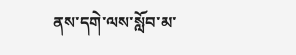ནས་དགེ་ལས་སློབ་མ་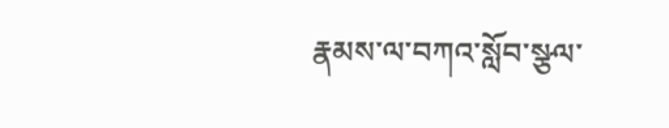རྣམས་ལ་བཀའ་སློབ་སྩལ་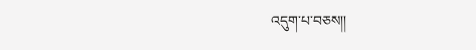འདུག་པ་བཅས།།